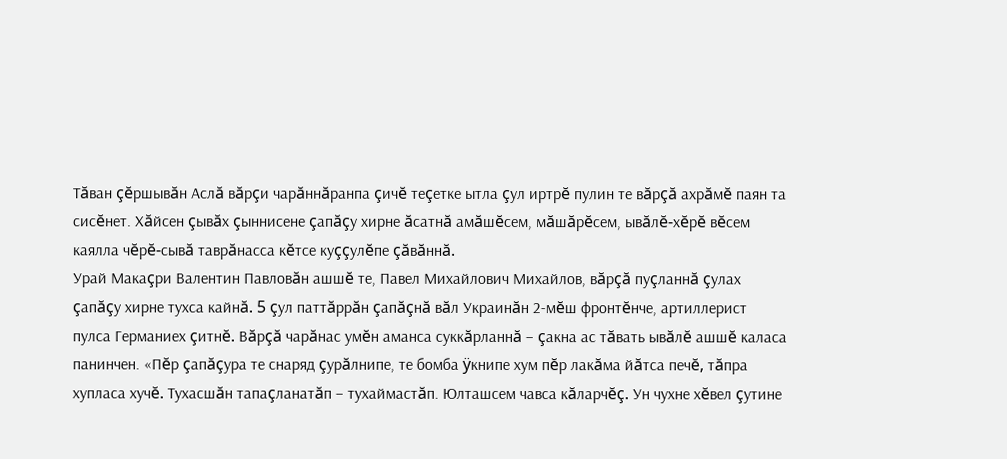Тăван çĕршывăн Аслă вăрçи чарăннăранпа çичĕ теçетке ытла çул иртрĕ пулин те вăрçă ахрăмĕ паян та сисĕнет. Хăйсен çывăх çыннисене çапăçу хирне ăсатнă амăшĕсем, мăшăрĕсем, ывăлĕ-хĕрĕ вĕсем каялла чĕрĕ-сывă таврăнасса кĕтсе куççулĕпе çăвăннă.
Урай Макаçри Валентин Павловăн ашшĕ те, Павел Михайлович Михайлов, вăрçă пуçланнă çулах çапăçу хирне тухса кайнă. 5 çул паттăррăн çапăçнă вăл Украинăн 2-мĕш фронтĕнче, артиллерист пулса Германиех çитнĕ. Вăрçă чарăнас умĕн аманса суккăрланнă – çакна ас тăвать ывăлĕ ашшĕ каласа панинчен. «Пĕр çапăçура те снаряд çурăлнипе, те бомба ÿкнипе хум пĕр лакăма йăтса печĕ, тăпра хупласа хучĕ. Тухасшăн тапаçланатăп – тухаймастăп. Юлташсем чавса кăларчĕç. Ун чухне хĕвел çутине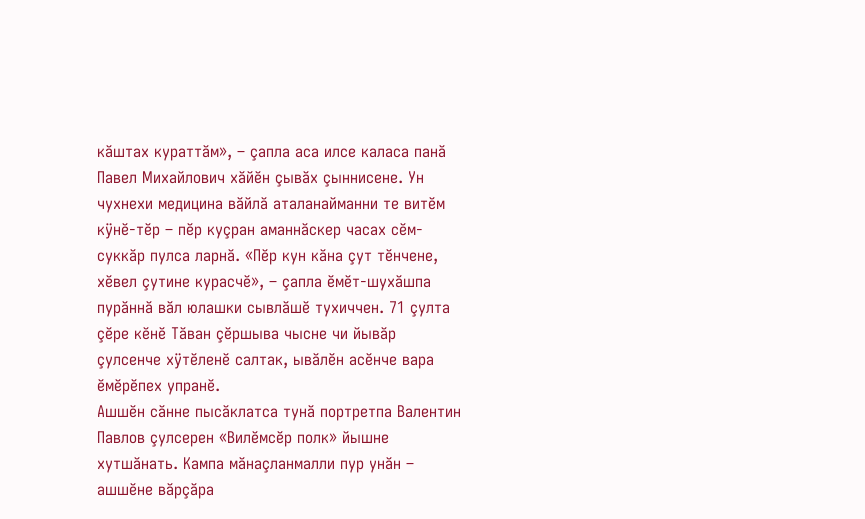кăштах кураттăм», – çапла аса илсе каласа панă Павел Михайлович хăйĕн çывăх çыннисене. Ун чухнехи медицина вăйлă аталанайманни те витĕм кÿнĕ-тĕр – пĕр куçран аманнăскер часах сĕм-суккăр пулса ларнă. «Пĕр кун кăна çут тĕнчене, хĕвел çутине курасчĕ», – çапла ĕмĕт-шухăшпа пурăннă вăл юлашки сывлăшĕ тухиччен. 71 çулта çĕре кĕнĕ Тăван çĕршыва чысне чи йывăр çулсенче хÿтĕленĕ салтак, ывăлĕн асĕнче вара ĕмĕрĕпех упранĕ.
Ашшĕн сăнне пысăклатса тунă портретпа Валентин Павлов çулсерен «Вилĕмсĕр полк» йышне хутшăнать. Кампа мăнаçланмалли пур унăн – ашшĕне вăрçăра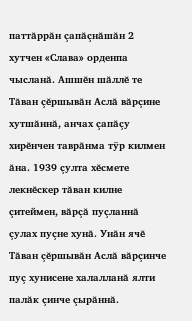паттăррăн çапăçнăшăн 2 хутчен «Слава» орденпа чысланă. Ашшĕн шăллĕ те Тăван çĕршывăн Аслă вăрçине хутшăннă, анчах çапăçу хирĕнчен таврăнма тÿр килмен ăна. 1939 çулта хĕсмете лекнĕскер тăван килне çитеймен, вăрçă пуçланнă çулах пуçне хунă. Унăн ячĕ Тăван çĕршывăн Аслă вăрçинче пуç хунисене халалланă ялти палăк çинче çырăннă.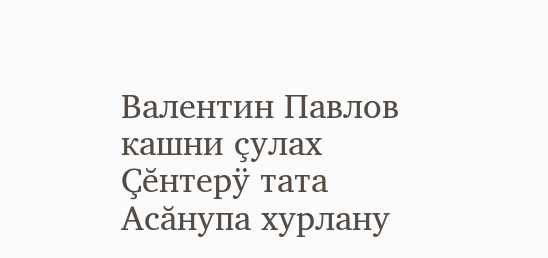Валентин Павлов кашни çулах Çĕнтерÿ тата Асăнупа хурлану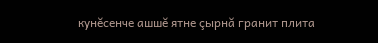кунĕсенче ашшĕ ятне çырнă гранит плита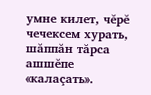умне килет, чĕрĕ чечексем хурать, шăппăн тăрса ашшĕпе «калаçать».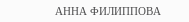АННА ФИЛИППОВА